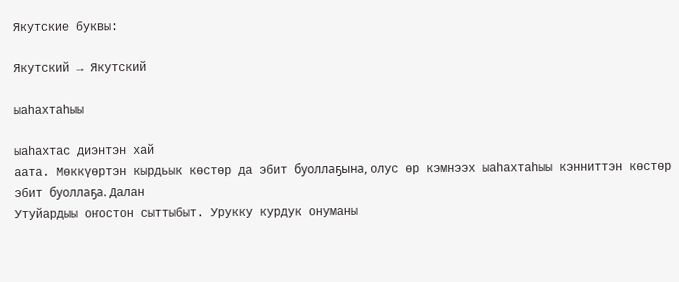Якутские буквы:

Якутский → Якутский

ыаһахтаһыы

ыаһахтас диэнтэн хай
аата. Мөккүөртэн кырдьык көстөр да эбит буоллаҕына, олус өр кэмнээх ыаһахтаһыы кэнниттэн көстөр эбит буоллаҕа. Далан
Утуйардыы оҥостон сыттыбыт. Урукку курдук онуманы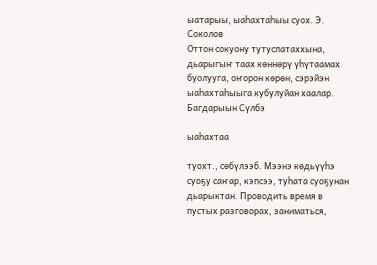ыатарыы, ыаһахтаһыы суох. Э. Соколов
Оттон сокуону тутуспатаххына, дьарыгыҥ таах көннөрү үһүтаамах буолууга, оҥорон көрөн, сэрэйэн ыаһахтаһыыга кубулуйан хаалар. Багдарыын Сүлбэ

ыаһахтаа

туохт., сөбүлээб. Мээнэ көдьүүһэ суоҕу саҥар, кэпсээ, туһата суоҕунан дьарыктан. Проводить время в пустых разговорах, заниматься,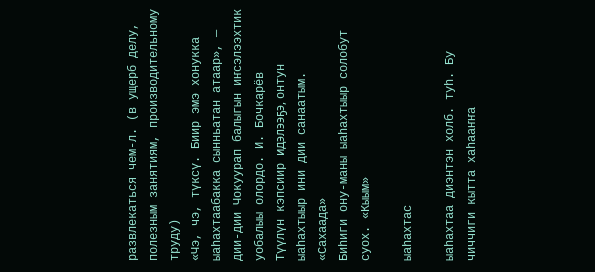развлекаться чем-л. (в ущерб делу, полезным занятиям, производительному труду)
«Чэ, чэ, түксү. Биир эмэ хонукка ыаһахтаабакка сынньатан атаар», — дии-дии Чокуурап балыгын иҥсэлээхтик уобалыы олордо. И. Бочкарёв
Түүлүн кэпсиир идэлээҕэ, онтун ыаһахтыыр ини дии санаатым. «Сахаада»
Биһиги ону-маны ыаһахтыыр солобут суох. «Кыым»

ыаһахтас

ыаһахтаа диэнтэн холб. туһ. Бу чиччиги кытта хаһааҥҥа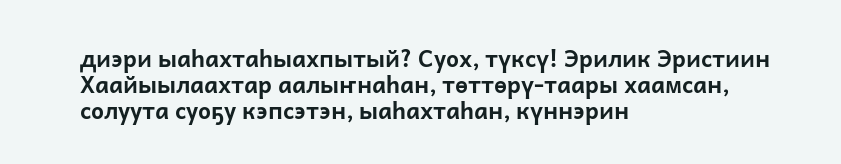диэри ыаһахтаһыахпытый? Суох, түксү! Эрилик Эристиин
Хаайыылаахтар аалыҥнаһан, төттөрү-таары хаамсан, солуута суоҕу кэпсэтэн, ыаһахтаһан, күннэрин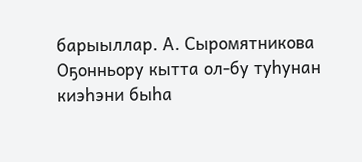барыыллар. А. Сыромятникова
Оҕонньору кытта ол-бу туһунан киэһэни быһа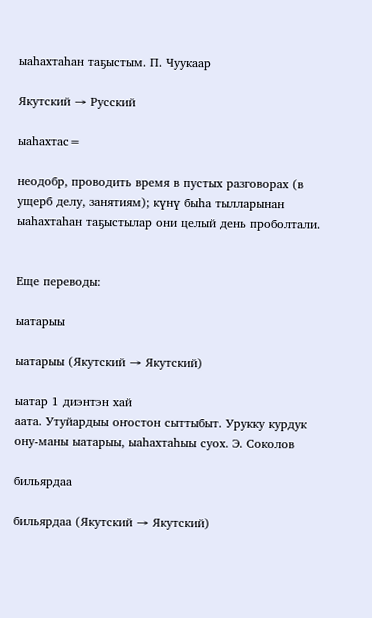ыаһахтаһан таҕыстым. П. Чуукаар

Якутский → Русский

ыаһахтас=

неодобр, проводить время в пустых разговорах (в ущерб делу, занятиям); күнү быһа тылларынан ыаһахтаһан таҕыстылар они целый день проболтали.


Еще переводы:

ыатарыы

ыатарыы (Якутский → Якутский)

ыатар 1 диэнтэн хай
аата. Утуйардыы оҥостон сыттыбыт. Урукку курдук ону-маны ыатарыы, ыаһахтаһыы суох. Э. Соколов

бильярдаа

бильярдаа (Якутский → Якутский)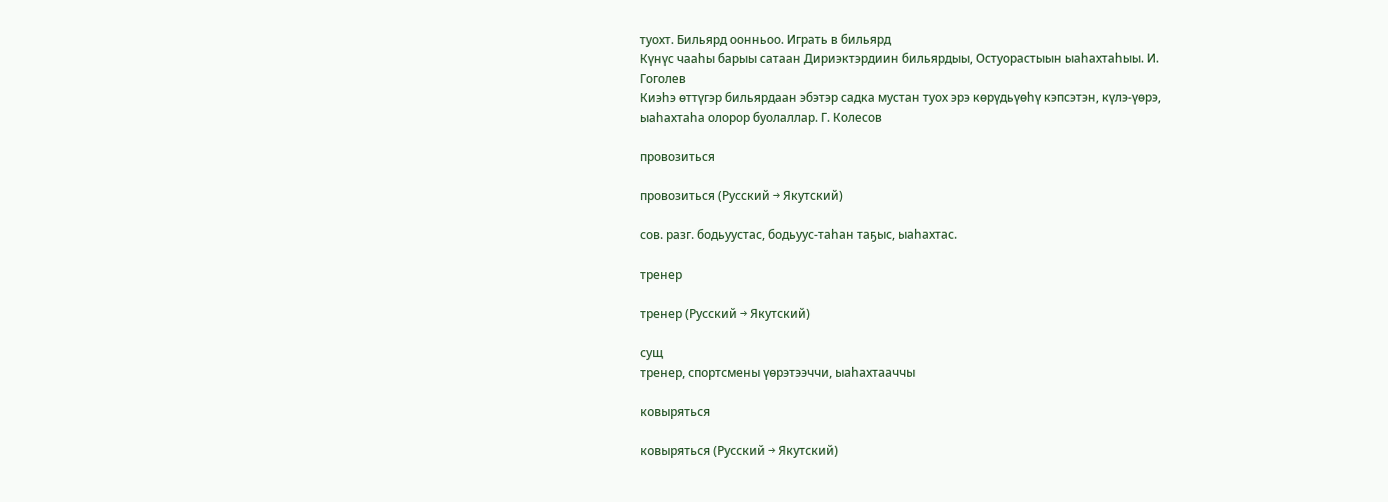туохт. Бильярд оонньоо. Играть в бильярд
Күнүс чааһы барыы сатаан Дириэктэрдиин бильярдыы, Остуорастыын ыаһахтаһыы. И. Гоголев
Киэһэ өттүгэр бильярдаан эбэтэр садка мустан туох эрэ көрүдьүөһү кэпсэтэн, күлэ-үөрэ, ыаһахтаһа олорор буолаллар. Г. Колесов

провозиться

провозиться (Русский → Якутский)

сов. разг. бодьуустас, бодьуус-таһан таҕыс, ыаһахтас.

тренер

тренер (Русский → Якутский)

сущ
тренер, спортсмены үөрэтээччи, ыаһахтааччы

ковыряться

ковыряться (Русский → Якутский)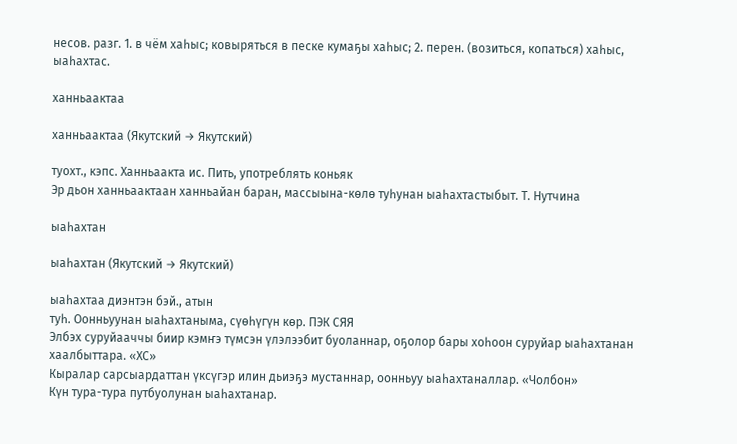несов. разг. 1. в чём хаһыс; ковыряться в песке кумаҕы хаһыс; 2. перен. (возиться, копаться) хаһыс, ыаһахтас.

ханньаактаа

ханньаактаа (Якутский → Якутский)

туохт., кэпс. Ханньаакта ис. Пить, употреблять коньяк
Эр дьон ханньаактаан ханньайан баран, массыына-көлө туһунан ыаһахтастыбыт. Т. Нутчина

ыаһахтан

ыаһахтан (Якутский → Якутский)

ыаһахтаа диэнтэн бэй., атын
туһ. Оонньуунан ыаһахтаныма, сүөһүгүн көр. ПЭК СЯЯ
Элбэх суруйааччы биир кэмҥэ түмсэн үлэлээбит буоланнар, оҕолор бары хоһоон суруйар ыаһахтанан хаалбыттара. «ХС»
Кыралар сарсыардаттан үксүгэр илин дьиэҕэ мустаннар, оонньуу ыаһахтаналлар. «Чолбон»
Күн тура-тура путбуолунан ыаһахтанар.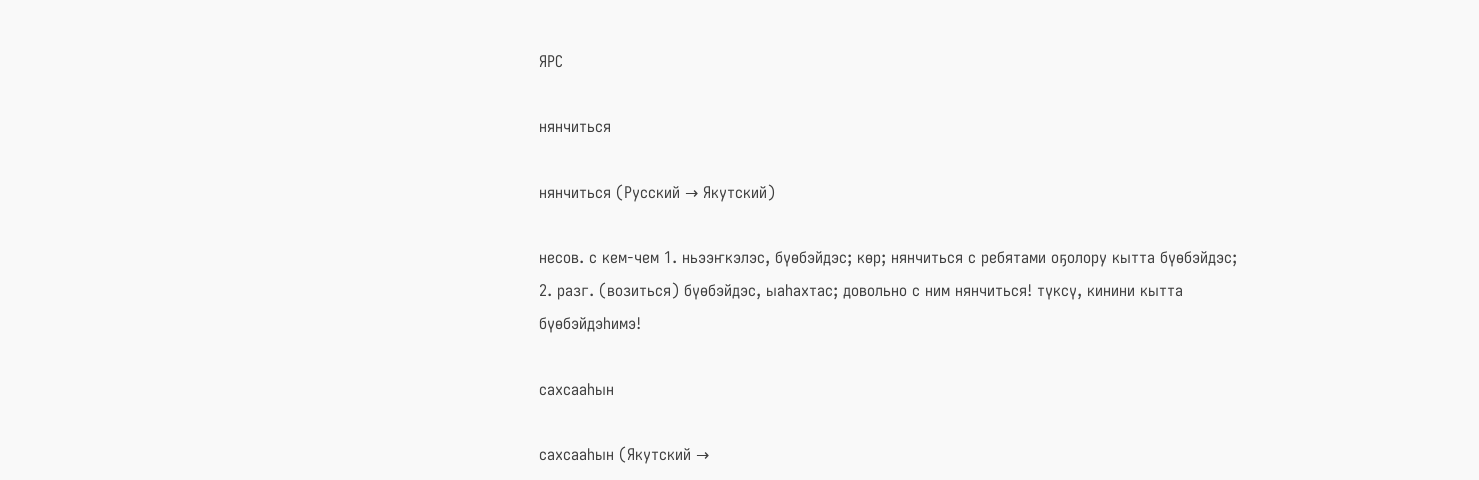ЯРС

нянчиться

нянчиться (Русский → Якутский)

несов. с кем-чем 1. ньээҥкэлэс, бүөбэйдэс; көр; нянчиться с ребятами оҕолору кытта бүөбэйдэс; 2. разг. (возиться) бүөбэйдэс, ыаһахтас; довольно с ним нянчиться! түксү, кинини кытта бүөбэйдэһимэ!

сахсааһын

сахсааһын (Якутский →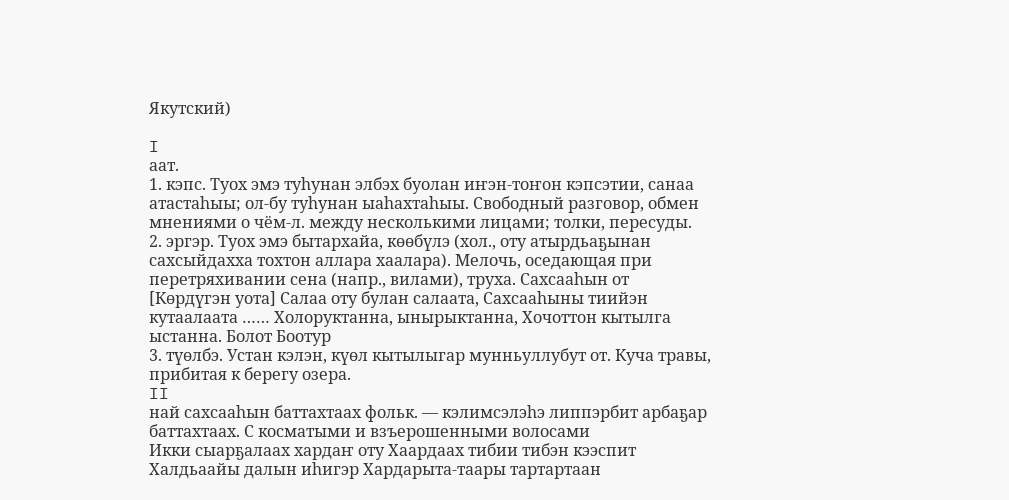Якутский)

I
аат.
1. кэпс. Туох эмэ туһунан элбэх буолан иҥэн-тоҥон кэпсэтии, санаа атастаһыы; ол-бу туһунан ыаһахтаһыы. Свободный разговор, обмен мнениями о чём-л. между несколькими лицами; толки, пересуды.
2. эргэр. Туох эмэ бытархайа, көөбүлэ (хол., оту атырдьаҕынан сахсыйдахха тохтон аллара хаалара). Мелочь, оседающая при перетряхивании сена (напр., вилами), труха. Сахсааһын от
[Көрдүгэн уота] Салаа оту булан салаата, Сахсааһыны тиийэн кутаалаата …… Холоруктанна, ынырыктанна, Хочоттон кытылга ыстанна. Болот Боотур
3. түөлбэ. Устан кэлэн, күөл кытылыгар мунньуллубут от. Куча травы, прибитая к берегу озера.
II
най сахсааһын баттахтаах фольк. — кэлимсэлэһэ липпэрбит арбаҕар баттахтаах. С косматыми и взъерошенными волосами
Икки сыарҕалаах хардаҥ оту Хаардаах тибии тибэн кээспит Халдьаайы далын иһигэр Хардарыта-таары тартартаан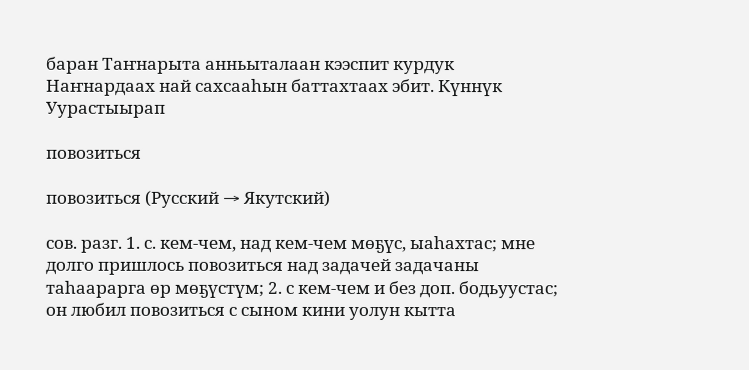баран Таҥнарыта анньыталаан кээспит курдук Наҥнардаах най сахсааһын баттахтаах эбит. Күннүк Уурастыырап

повозиться

повозиться (Русский → Якутский)

сов. разг. 1. с. кем-чем, над кем-чем мөҕүс, ыаһахтас; мне долго пришлось повозиться над задачей задачаны таһаарарга өр мөҕүстүм; 2. с кем-чем и без доп. бодьуустас; он любил повозиться с сыном кини уолун кытта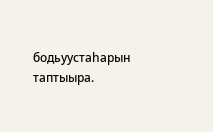бодьуустаһарын таптыыра.